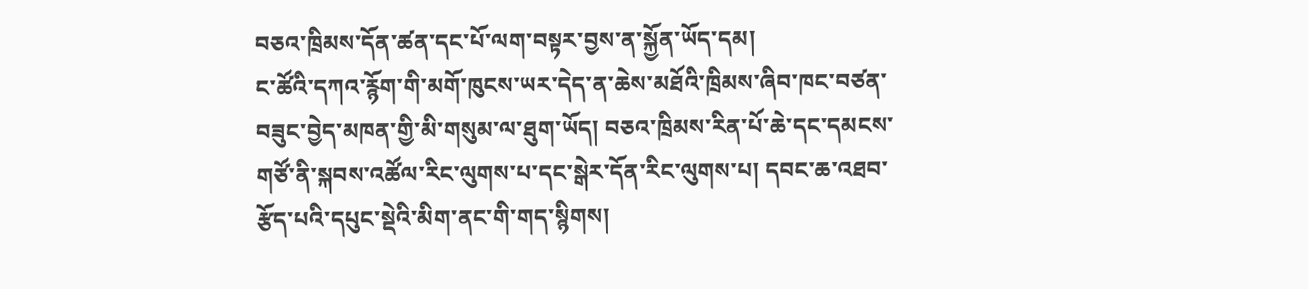བཅའ་ཁྲིམས་དོན་ཚན་དང་པོ་ལག་བསྟར་བྱས་ན་སྐྱོན་ཡོད་དམ།
ང་ཚོའི་དཀའ་རྙོག་གི་མགོ་ཁུངས་ཡར་དེད་ན་ཆེས་མཐོའི་ཁྲིམས་ཞིབ་ཁང་བཙན་བཟུང་བྱེད་མཁན་གྱི་མི་གསུམ་ལ་ཐུག་ཡོད། བཅའ་ཁྲིམས་རིན་པོ་ཆེ་དང་དམངས་གཙོ་ནི་སྐབས་འཚོལ་རིང་ལུགས་པ་དང་སྒེར་དོན་རིང་ལུགས་པ། དབང་ཆ་འཐབ་རྩོད་པའི་དཔུང་སྡེའི་མིག་ནང་གི་གད་སྙིགས།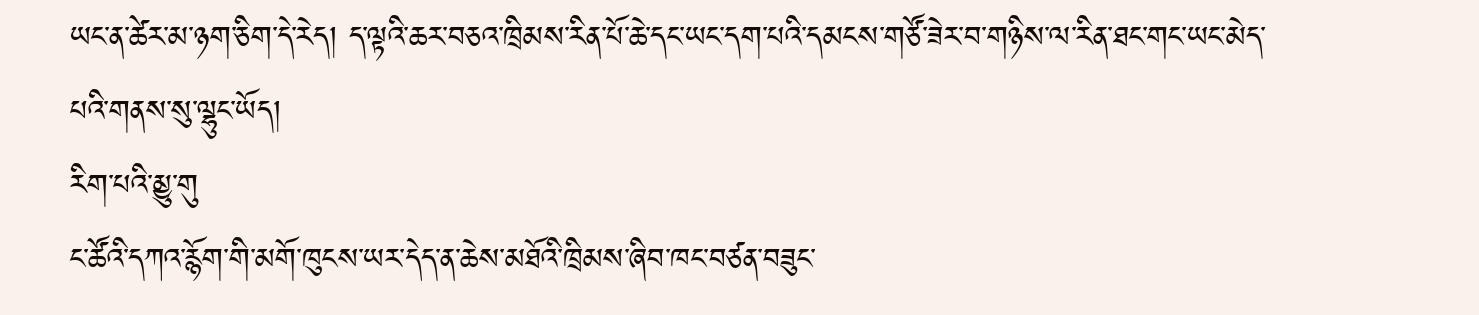ཡང་ན་ཚེར་མ་ཉག་ཅིག་དེ་རེད། ད་ལྟའི་ཆར་བཅའ་ཁྲིམས་རིན་པོ་ཆེ་དང་ཡང་དག་པའི་དམངས་གཙོ་ཟེར་བ་གཉིས་ལ་རིན་ཐང་གང་ཡང་མེད་པའི་གནས་སུ་ལྷུང་ཡོད།
རིག་པའི་མྱུ་གུ
ང་ཚོའི་དཀའ་རྙོག་གི་མགོ་ཁུངས་ཡར་དེད་ན་ཆེས་མཐོའི་ཁྲིམས་ཞིབ་ཁང་བཙན་བཟུང་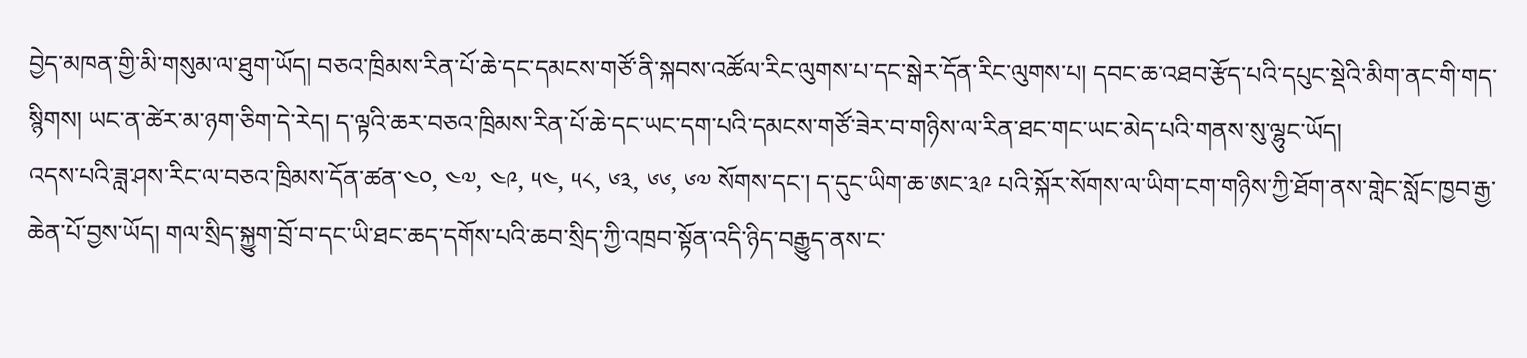བྱེད་མཁན་གྱི་མི་གསུམ་ལ་ཐུག་ཡོད། བཅའ་ཁྲིམས་རིན་པོ་ཆེ་དང་དམངས་གཙོ་ནི་སྐབས་འཚོལ་རིང་ལུགས་པ་དང་སྒེར་དོན་རིང་ལུགས་པ། དབང་ཆ་འཐབ་རྩོད་པའི་དཔུང་སྡེའི་མིག་ནང་གི་གད་སྙིགས། ཡང་ན་ཚེར་མ་ཉག་ཅིག་དེ་རེད། ད་ལྟའི་ཆར་བཅའ་ཁྲིམས་རིན་པོ་ཆེ་དང་ཡང་དག་པའི་དམངས་གཙོ་ཟེར་བ་གཉིས་ལ་རིན་ཐང་གང་ཡང་མེད་པའི་གནས་སུ་ལྷུང་ཡོད།
འདས་པའི་ཟླ་ཤས་རིང་ལ་བཅའ་ཁྲིམས་དོན་ཚན་༤༠, ༤༧, ༤༩, ༥༤, ༥༨, ༦༣, ༦༦, ༦༧ སོགས་དང་། ད་དུང་ཡིག་ཆ་ཨང་༣༩ པའི་སྐོར་སོགས་ལ་ཡིག་ངག་གཉིས་ཀྱི་ཐོག་ནས་གླེང་སློང་ཁྱབ་རྒྱ་ཆེན་པོ་བྱས་ཡོད། གལ་སྲིད་སྐྱུག་བྲོ་བ་དང་ཡི་ཐང་ཆད་དགོས་པའི་ཆབ་སྲིད་ཀྱི་འཁྲབ་སྟོན་འདི་ཉིད་བརྒྱུད་ནས་ང་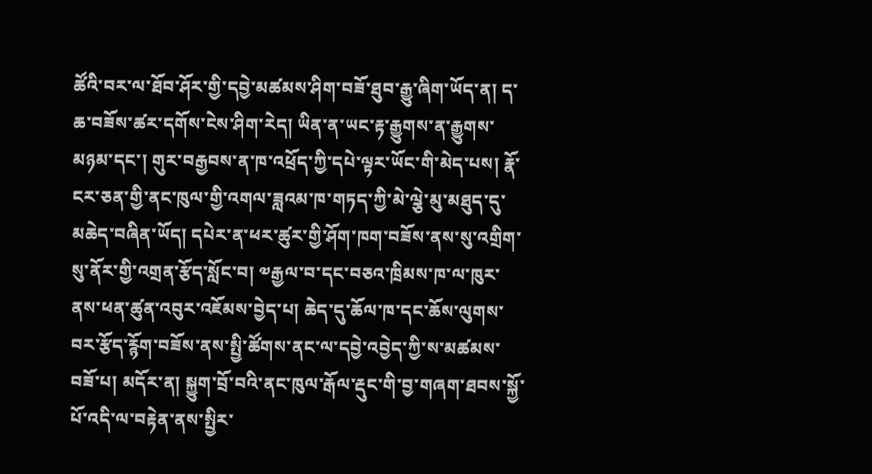ཚོའི་བར་ལ་ཐོབ་ཤོར་གྱི་དབྱེ་མཚམས་ཤིག་བཟོ་ཐུབ་རྒྱུ་ཞིག་ཡོད་ན། ད་ཆ་བཟོས་ཚར་དགོས་ངེས་ཤིག་རེད། ཡིན་ན་ཡང་རྟ་རྒྱུགས་ན་རྒྱུགས་མཉམ་དང་། གུར་བརྒྱབས་ན་ཁ་འཕྲོད་ཀྱི་དཔེ་ལྟར་ཡོང་གི་མེད་པས། རྣོ་ངར་ཅན་གྱི་ནང་ཁུལ་གྱི་འགལ་ཟླའམ་ཁ་གཏད་ཀྱི་མེ་ལྕེ་མུ་མཐུད་དུ་མཆེད་བཞིན་ཡོད། དཔེར་ན་ཕར་ཚུར་གྱི་ཤོག་ཁག་བཟོས་ནས་སུ་འགྲིག་སུ་ནོར་གྱི་འགྲན་རྩོད་སློང་བ། ༧རྒྱལ་བ་དང་བཅའ་ཁྲིམས་ཁ་ལ་ཁུར་ནས་ཕན་ཚུན་འབུར་འཇོམས་བྱེད་པ། ཆེད་དུ་ཆོལ་ཁ་དང་ཆོས་ལུགས་བར་རྩོད་རྙོག་བཟོས་ནས་སྤྱི་ཚོགས་ནང་ལ་དབྱེ་འབྱེད་ཀྱི་ས་མཚམས་བཟོ་པ། མདོར་ན། སྐྱུག་བྲོ་བའི་ནང་ཁུལ་རྒོལ་རྡུང་གི་བྱ་གཞག་ཐབས་སྐྱོ་པོ་འདི་ལ་བརྟེན་ནས་སྤྱིར་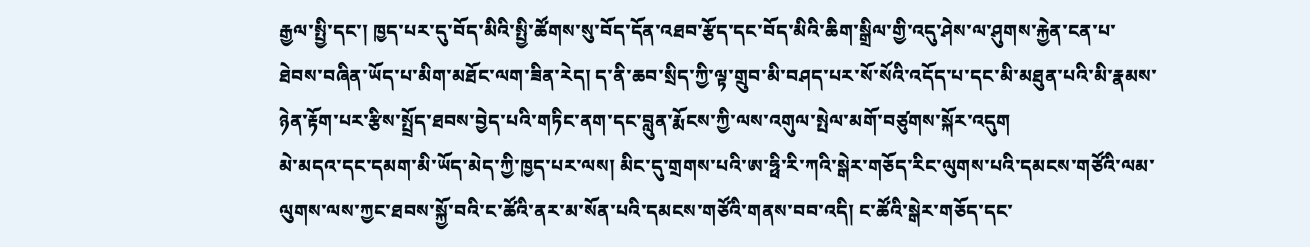རྒྱལ་སྤྱི་དང་། ཁྱད་པར་དུ་བོད་མིའི་སྤྱི་ཚོགས་སུ་བོད་དོན་འཐབ་རྩོད་དང་བོད་མིའི་ཆིག་སྒྲིལ་གྱི་འདུ་ཤེས་ལ་ཤུགས་རྐྱེན་ངན་པ་ཐེབས་བཞིན་ཡོད་པ་མིག་མཐོང་ལག་ཟིན་རེད། ད་ནི་ཆབ་སྲིད་ཀྱི་ལྟ་གྲུབ་མི་བཤད་པར་སོ་སོའི་འདོད་པ་དང་མི་མཐུན་པའི་མི་རྣམས་ཉེན་རྟོག་པར་རྩིས་སྤྲོད་ཐབས་བྱེད་པའི་གཏིང་ནག་དང་བླུན་རྨོངས་ཀྱི་ལས་འགུལ་སྤེལ་མགོ་བཙུགས་སྐོར་འདུག
མེ་མདའ་དང་དམག་མི་ཡོད་མེད་ཀྱི་ཁྱད་པར་ལས། མིང་དུ་གྲགས་པའི་ཨ་ཧྥི་རི་ཀའི་སྒེར་གཅོད་རིང་ལུགས་པའི་དམངས་གཙོའི་ལམ་ལུགས་ལས་ཀྱང་ཐབས་སྐྱོ་བའི་ང་ཚོའི་ནར་མ་སོན་པའི་དམངས་གཙོའི་གནས་བབ་འདི། ང་ཚོའི་སྒེར་གཅོད་དང་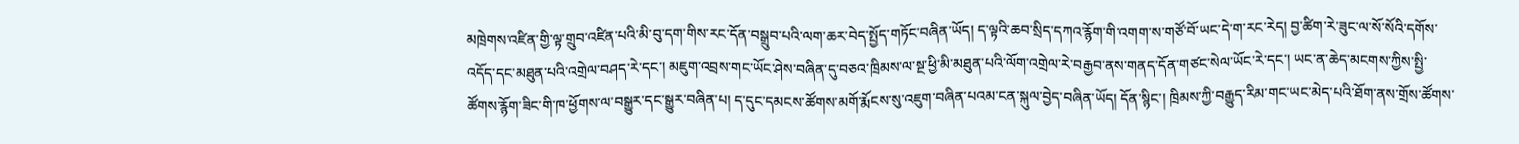མཁྲེགས་འཛིན་གྱི་ལྟ་གྲུབ་འཛིན་པའི་མི་བུ་དག་གིས་རང་དོན་བསྒྲུབ་པའི་ལག་ཆར་བེད་སྤྱོད་གཏོང་བཞིན་ཡོད། ད་ལྟའི་ཆབ་སྲིད་དཀའ་རྙོག་གི་འགག་ས་གཙོ་བོ་ཡང་དེ་ག་རང་རེད། བྱ་ཚིག་རེ་ཟུང་ལ་སོ་སོའི་དགོས་འདོད་དང་མཐུན་པའི་འགྲེལ་བཤད་རེ་དང་། མཇུག་འབྲས་གང་ཡོང་ཤེས་བཞིན་དུ་བཅའ་ཁྲིམས་ལ་སྔ་ཕྱི་མི་མཐུན་པའི་ལོག་འགྲེལ་རེ་བརྒྱབ་ནས་གནད་དོན་གཙང་སེལ་ཡོང་རེ་དང་། ཡང་ན་ཆེད་མངགས་ཀྱིས་སྤྱི་ཚོགས་རྙོག་ཟིང་གི་ཁ་ཕྱོགས་ལ་བསྒྱུར་དང་སྒྱུར་བཞིན་པ། ད་དུང་དམངས་ཚོགས་མགོ་རྨོངས་སུ་འཇུག་བཞིན་པའམ་ངན་སྐུལ་བྱེད་བཞིན་ཡོད། དོན་སྙིང་། ཁྲིམས་ཀྱི་བརྒྱུད་རིམ་གང་ཡང་མེད་པའི་ཐོག་ནས་གྲོས་ཚོགས་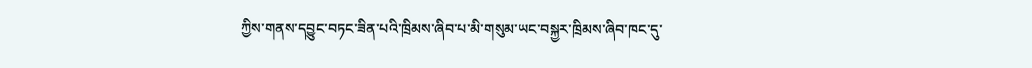ཀྱིས་གནས་དབྱུང་བཏང་ཟིན་པའི་ཁྲིམས་ཞིབ་པ་མི་གསུམ་ཡང་བསྐྱར་ཁྲིམས་ཞིབ་ཁང་དུ་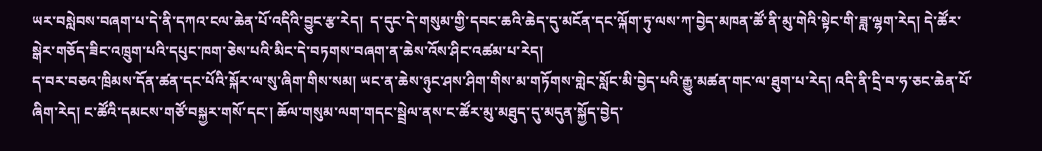ཡར་བསླེབས་བཞག་པ་དེ་ནི་དཀའ་ངལ་ཆེན་པོ་འདིའི་བྱུང་རྩ་རེད།  ད་དུང་དེ་གསུམ་གྱི་དབང་ཆའི་ཆེད་དུ་མངོན་དང་ལྐོག་ཏུ་ལས་ཀ་བྱེད་མཁན་ཚོ་ནི་མུ་གེའི་སྟེང་གི་ཟླ་ལྷག་རེད། དེ་ཚོར་སྒེར་གཅོད་ཟིང་འཁྲུག་པའི་དཔུང་ཁག་ཅེས་པའི་མིང་དེ་བཏགས་བཞག་ན་ཆེས་འོས་ཤིང་འཚམ་པ་རེད།
ད་བར་བཅའ་ཁྲིམས་དོན་ཚན་དང་པོའི་སྐོར་ལ་སུ་ཞིག་གིས་སམ། ཡང་ན་ཆེས་ཉུང་ཤས་ཤིག་གིས་མ་གཏོགས་གླེང་སློང་མི་བྱེད་པའི་རྒྱུ་མཚན་གང་ལ་ཐུག་པ་རེད། འདི་ནི་དྲི་བ་ཧ་ཅང་ཆེན་པོ་ཞིག་རེད། ང་ཚོའི་དམངས་གཙོ་བསྐྱར་གསོ་དང་། ཆོལ་གསུམ་ལག་གདང་སྦྲེལ་ནས་ང་ཚོར་མུ་མཐུད་དུ་མདུན་སྐྱོད་བྱེད་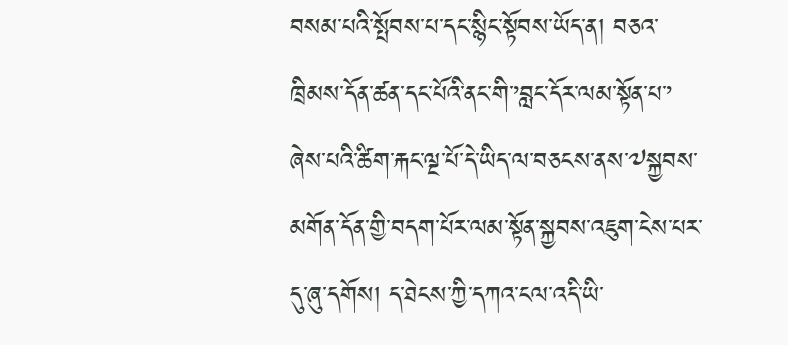བསམ་པའི་སྤོབས་པ་དང་སྙིང་སྟོབས་ཡོད་ན། བཅའ་ཁྲིམས་དོན་ཚན་དང་པོའི་ནང་གི་’བླང་དོར་ལམ་སྟོན་པ་’ ཞེས་པའི་ཚིག་རྐང་ལྔ་པོ་དེ་ཡིད་ལ་བཅངས་ནས་༧སྐྱབས་མགོན་དོན་གྱི་བདག་པོར་ལམ་སྟོན་སྐྱབས་འཇུག་ངེས་པར་དུ་ཞུ་དགོས། ད་ཐེངས་ཀྱི་དཀའ་ངལ་འདི་ཡི་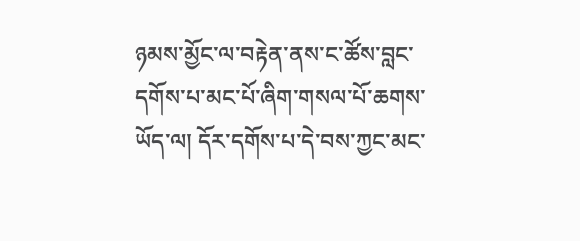ཉམས་མྱོང་ལ་བརྟེན་ནས་ང་ཚོས་བླང་དགོས་པ་མང་པོ་ཞིག་གསལ་པོ་ཆགས་ཡོད་ལ། དོར་དགོས་པ་དེ་བས་ཀྱང་མང་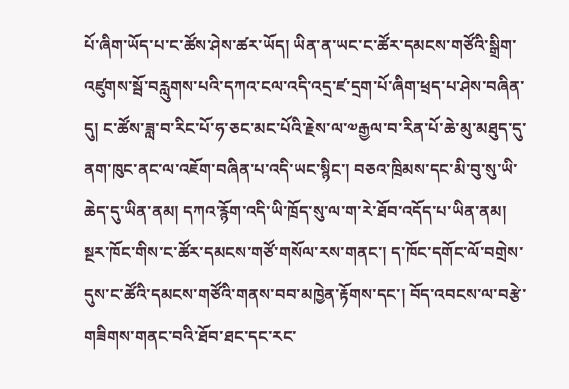པོ་ཞིག་ཡོད་པ་ང་ཚོས་ཤེས་ཚར་ཡོད། ཡིན་ན་ཡང་ང་ཚོར་དམངས་གཙོའི་སྒྲིག་འཛུགས་སྦོ་བརླུགས་པའི་དཀའ་ངལ་འདི་འདྲ་ཛ་དྲག་པོ་ཞིག་ཕྲད་པ་ཤེས་བཞིན་དུ། ང་ཚོས་ཟླ་བ་རིང་པོ་ཧ་ཅང་མང་པོའི་རྗེས་ལ་༧རྒྱལ་བ་རིན་པོ་ཆེ་མུ་མཐུད་དུ་ནག་ཁུང་ནང་ལ་འཇོག་བཞིན་པ་འདི་ཡང་སྙིང་། བཅའ་ཁྲིམས་དང་མི་བུ་སུ་ཡི་ཆེད་དུ་ཡིན་ནམ། དཀའ་རྙོག་འདི་ཡི་ཁྲོད་སུ་ལ་ག་རེ་ཐོབ་འདོད་པ་ཡིན་ནམ། སྔར་ཁོང་གིས་ང་ཚོར་དམངས་གཙོ་གསོལ་རས་གནང་། ད་ཁོང་དགོང་ལོ་བགྲེས་དུས་ང་ཚོའི་དམངས་གཙོའི་གནས་བབ་མཁྱེན་རྟོགས་དང་། བོད་འབངས་ལ་བརྩེ་གཟིགས་གནང་བའི་ཐོབ་ཐང་དང་རང་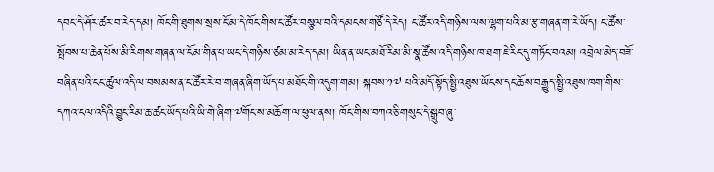དབང་དེ་ཤོར་ཚར་བ་རེད་དམ། ཁོང་གི་ཐུགས་སྲས་ངོ་མ་དེ་ཁོང་གིས་ང་ཚོར་བསྩལ་བའི་དམངས་གཙོ་དེ་རེད། ང་ཚོར་འདི་གཉིས་ལས་ལྷག་པའི་མ་རྩ་གཞན་ག་རེ་ཡོད། ང་ཚོས་སྤོབས་པ་ཆེན་པོས་མི་རིགས་གཞན་ལ་ངོམ་གིན་པ་ཡང་དེ་གཉིས་ཙམ་མ་རེད་དམ། ཡིན་ན་ཡང་མཐོ་རིམ་མི་སྣ་ཚོས་འདི་གཉིས་ཁ་ཐག་ཇེ་རིང་དུ་གཏོང་བའམ། འབྲེལ་མེད་བཟོ་བཞིན་པའི་ངང་ཚུལ་འདི་ལ་བསམས་ན་ང་ཚོར་རེ་བ་གཞན་ཞིག་ཡོད་པ་མཐོང་གི་འདུག་གམ། སྐབས་༡༧ པའི་མདོ་སྟོད་སྤྱི་འཐུས་ཡོངས་དང་ཆོས་བརྒྱུད་སྤྱི་འཐུས་ཁག་གིས་དཀའ་ངལ་འདིའི་བྱུང་རིམ་ཆ་ཚང་ཡོད་པའི་ཡི་གེ་ཞིག་༧གོང་ས་མཆོག་ལ་ཕུལ་ནས། ཁོང་གིས་བཀའ་ཅི་གསུང་དེ་སྒྲུབ་ཞུ་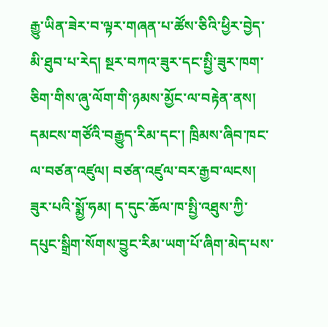རྒྱུ་ཡིན་ཟེར་བ་ལྟར་གཞན་པ་ཚོས་ཅིའི་ཕྱིར་བྱེད་མི་ཐུབ་པ་རེད། སྔར་བཀའ་ཟུར་དང་སྤྱི་ཟུར་ཁག་ཅིག་གིས་ཞུ་ལོག་གི་ཉམས་མྱོང་ལ་བརྟེན་ནས། དམངས་གཙོའི་བརྒྱུད་རིམ་དང་། ཁྲིམས་ཞིབ་ཁང་ལ་བཙན་འཛུལ། བཙན་འཛུལ་བར་རྒྱབ་ལངས། ཟུར་པའི་སྨྱོ་ཧམ། ད་དུང་ཆོལ་ཁ་སྤྱི་འཐུས་ཀྱི་དཔུང་སྒྲིག་སོགས་བྱུང་རིམ་ཡག་པོ་ཞིག་མེད་པས་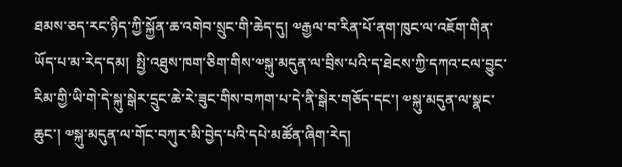ཐམས་ཅད་རང་ཉིད་ཀྱི་སྐྱོན་ཆ་འགེབ་སྲུང་གི་ཆེད་དུ། ༧རྒྱལ་བ་རིན་པོ་ནག་ཁུང་ལ་འཇོག་གིན་ཡོད་པ་མ་རེད་དམ།  སྤྱི་འཐུས་ཁག་ཅིག་གིས་༧སྐུ་མདུན་ལ་བྲིས་པའི་ད་ཐེངས་ཀྱི་དཀའ་ངལ་བྱུང་རིམ་གྱི་ཡི་གེ་དེ་སྐུ་སྒེར་དྲུང་ཆེ་རེ་ཟུང་གིས་བཀག་པ་དེ་ནི་སྒེར་གཅོད་དང་། ༧སྐུ་མདུན་ལ་སྣང་ཆུང་། ༧སྐུ་མདུན་ལ་གོང་བཀུར་མི་བྱེད་པའི་དཔེ་མཚོན་ཞིག་རེད།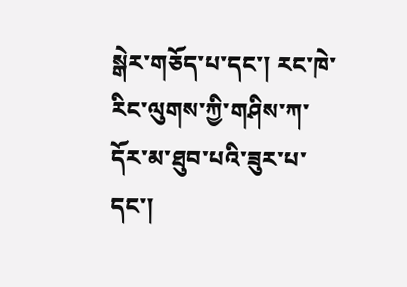སྒེར་གཅོད་པ་དང་། རང་ཁེ་རིང་ལུགས་ཀྱི་གཤིས་ཀ་དོར་མ་ཐུབ་པའི་ཟུར་པ་དང་།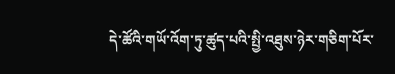དེ་ཚོའི་གཡོ་འོག་ཏུ་ཚུད་པའི་སྤྱི་འཐུས་ཉེར་གཅིག་པོར་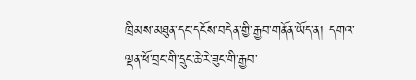ཁྲིམས་མཐུན་དང་དངོས་བདེན་གྱི་རྒྱབ་གནོན་ཡོད་ན། དགའ་ལྡན་ཕོ་བྲང་གི་དྲུང་ཆེ་རེ་ཟུང་གི་རྒྱབ་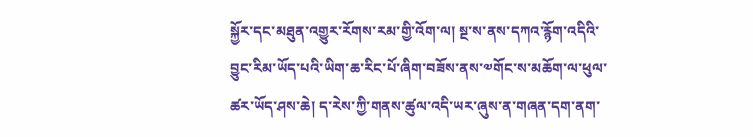སྐྱོར་དང་མཐུན་འགྱུར་རོགས་རམ་གྱི་འོག་ལ། སྔ་ས་ནས་དཀའ་རྙོག་འདིའི་བྱུང་རིམ་ཡོད་པའི་ཡིག་ཆ་རིང་པོ་ཞིག་བཟོས་ནས་༧གོང་ས་མཆོག་ལ་ཕུལ་ཚར་ཡོད་ཤས་ཆེ། ད་རེས་ཀྱི་གནས་ཚུལ་འདི་ཡར་ཞུས་ན་གཞན་དག་ནག་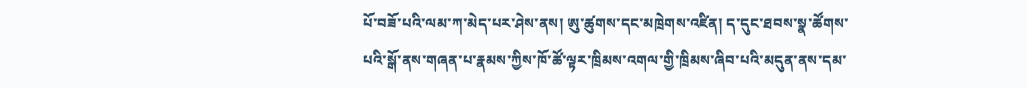པོ་བཟོ་པའི་ལམ་ཀ་མེད་པར་ཤེས་ནས། ཨུ་ཚུགས་དང་མཁྲེགས་འཛིན། ད་དུང་ཐབས་སྣ་ཚོགས་པའི་སྒོ་ནས་གཞན་པ་རྣམས་ཀྱིས་ཁོ་ཚོ་ལྟར་ཁྲིམས་འགལ་གྱི་ཁྲིམས་ཞིབ་པའི་མདུན་ནས་དམ་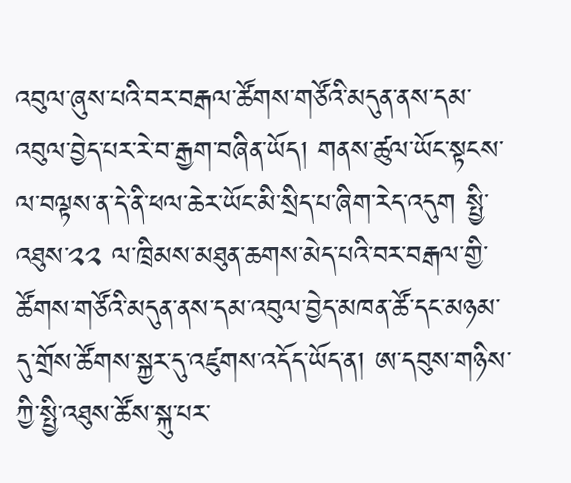འབུལ་ཞུས་པའི་བར་བརྒལ་ཚོགས་གཙོའི་མདུན་ནས་དམ་འབུལ་བྱེད་པར་རེ་བ་རྒྱག་བཞིན་ཡོད། གནས་ཚུལ་ཡོང་སྟངས་ལ་བལྟས་ན་དེ་ནི་ཕལ་ཆེར་ཡོང་མི་སྲིད་པ་ཞིག་རེད་འདུག སྤྱི་འཐུས་༢༢ ལ་ཁྲིམས་མཐུན་ཆགས་མེད་པའི་བར་བརྒལ་གྱི་ཚོགས་གཙོའི་མདུན་ནས་དམ་འབུལ་བྱེད་མཁན་ཚོ་དང་མཉམ་དུ་གྲོས་ཚོགས་སྐྱར་དུ་འཛུགས་འདོད་ཡོད་ན། ཨ་དབུས་གཉིས་ཀྱི་སྤྱི་འཐུས་ཚོས་སྐུ་པར་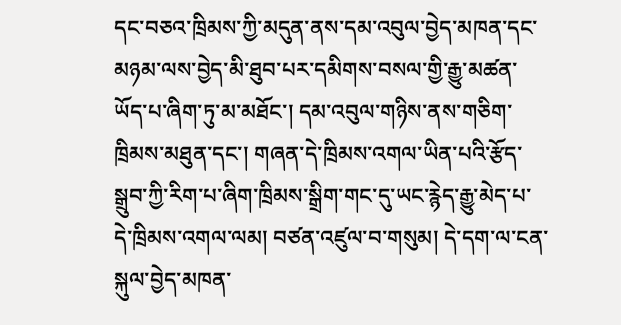དང་བཅའ་ཁྲིམས་ཀྱི་མདུན་ནས་དམ་འབུལ་བྱེད་མཁན་དང་མཉམ་ལས་བྱེད་མི་ཐུབ་པར་དམིགས་བསལ་གྱི་རྒྱུ་མཚན་ཡོད་པ་ཞིག་ཏུ་མ་མཐོང་། དམ་འབུལ་གཉིས་ནས་གཅིག་ཁྲིམས་མཐུན་དང་། གཞན་དེ་ཁྲིམས་འགལ་ཡིན་པའི་རྩོད་སྒྲུབ་ཀྱི་རིག་པ་ཞིག་ཁྲིམས་སྒྲིག་གང་དུ་ཡང་རྙེད་རྒྱུ་མེད་པ་དེ་ཁྲིམས་འགལ་ལམ། བཙན་འཛུལ་བ་གསུམ། དེ་དག་ལ་ངན་སྐུལ་བྱེད་མཁན་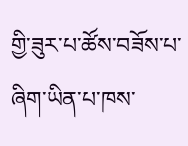གྱི་ཟུར་པ་ཚོས་བཟོས་པ་ཞིག་ཡིན་པ་ཁས་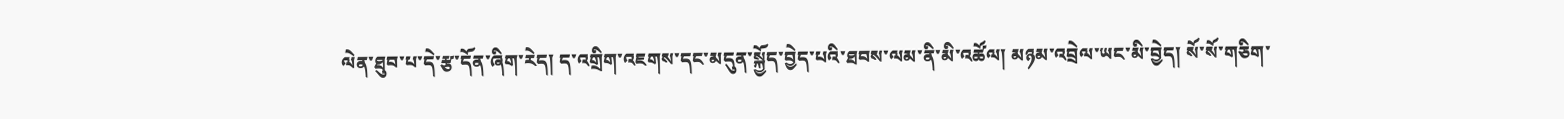ལེན་ཐུབ་པ་དེ་རྩ་དོན་ཞིག་རེད། ད་འགྲིག་འཇགས་དང་མདུན་སྐྱོད་བྱེད་པའི་ཐབས་ལམ་ནི་མི་འཚོལ། མཉམ་འབྲེལ་ཡང་མི་བྱེད། སོ་སོ་གཅིག་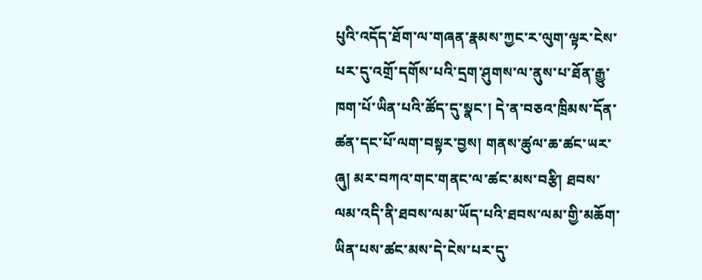པུའི་འདོད་ཐོག་ལ་གཞན་རྣམས་ཀྱང་ར་ལུག་ལྟར་ངེས་པར་དུ་འགྲོ་དགོས་པའི་དྲག་ཤུགས་ལ་ནུས་པ་ཐོན་རྒྱུ་ཁག་པོ་ཡིན་པའི་ཚོད་དུ་སྣང་། དེ་ན་བཅའ་ཁྲིམས་དོན་ཚན་དང་པོ་ལག་བསྟར་བྱས། གནས་ཚུལ་ཆ་ཚང་ཡར་ཞུ། མར་བཀའ་གང་གནང་ལ་ཚང་མས་བརྩི། ཐབས་ལམ་འདི་ནི་ཐབས་ལམ་ཡོད་པའི་ཐབས་ལམ་གྱི་མཆོག་ཡིན་པས་ཚང་མས་དེ་ངེས་པར་དུ་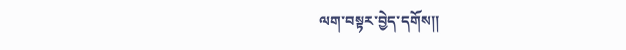ལག་བསྟར་བྱེད་དགོས།།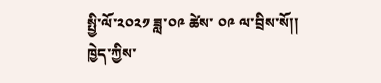སྤྱི་ལོ་༢༠༢༡ ཟླ་༠༩ ཚེས་ ༠༩ ལ་བྲིས་སོ།།
ཁྱེད་ཀྱིས་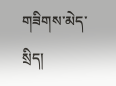གཟིགས་མེད་སྲིད།